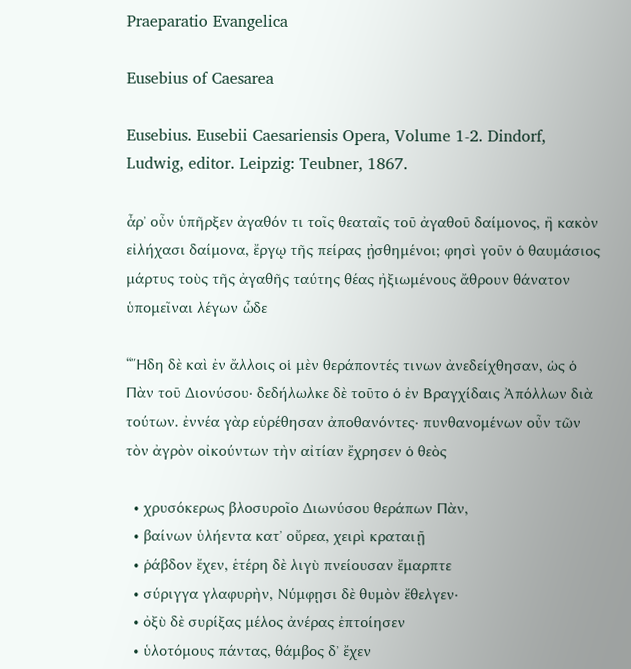Praeparatio Evangelica

Eusebius of Caesarea

Eusebius. Eusebii Caesariensis Opera, Volume 1-2. Dindorf, Ludwig, editor. Leipzig: Teubner, 1867.

ἆρ᾿ οὖν ὑπῆρξεν ἀγαθόν τι τοῖς θεαταῖς τοῦ ἀγαθοῦ δαίμονος, ἢ κακὸν εἰλήχασι δαίμονα, ἔργῳ τῆς πείρας ᾐσθημένοι; φησὶ γοῦν ὁ θαυμάσιος μάρτυς τοὺς τῆς ἀγαθῆς ταύτης θέας ἠξιωμένους ἄθρουν θάνατον ὑπομεῖναι λέγων ὧδε

“Ἤδη δὲ καὶ ἐν ἄλλοις οἱ μὲν θεράποντές τινων ἀνεδείχθησαν, ὡς ὁ Πὰν τοῦ Διονύσου· δεδήλωλκε δὲ τοῦτο ὁ ἐν Βραγχίδαις Ἀπόλλων διὰ τούτων. ἐννέα γὰρ εὑρέθησαν ἀποθανόντες· πυνθανομένων οὖν τῶν τὸν ἀγρὸν οἰκούντων τὴν αἰτίαν ἔχρησεν ὁ θεὸς

  • χρυσόκερως βλοσυροῖο Διωνύσου θεράπων Πὰν,
  • βαίνων ὑλήεντα κατ᾿ οὔρεα, χειρὶ κραταιῇ
  • ῥάβδον ἔχεν, ἑτέρη δὲ λιγὺ πνείουσαν ἔμαρπτε
  • σύριγγα γλαφυρὴν, Νύμφῃσι δὲ θυμὸν ἔθελγεν·
  • ὀξὺ δὲ συρίξας μέλος ἀνέρας ἐπτοίησεν
  • ὑλοτόμους πάντας, θάμβος δ᾿ ἔχεν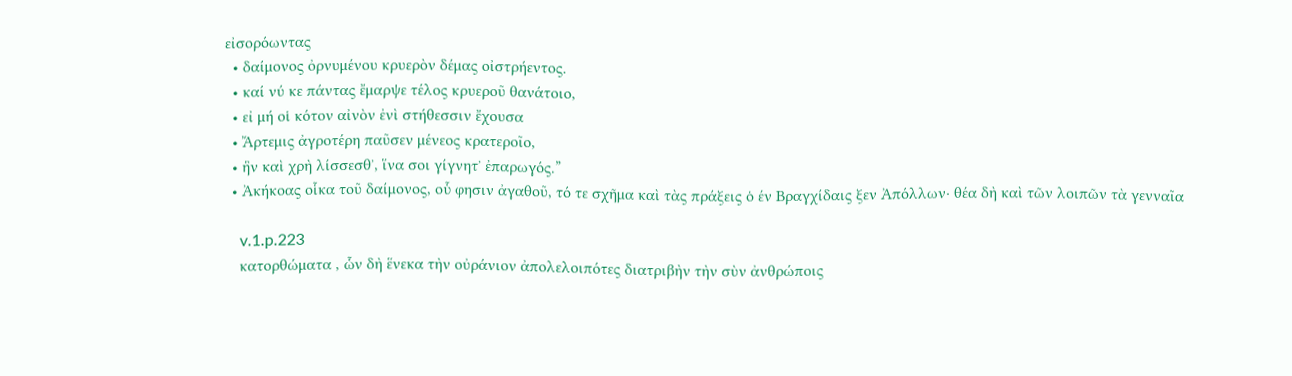εἰσορόωντας
  • δαίμονος ὀρνυμένου κρυερὸν δέμας οἰστρήεντος.
  • καί νύ κε πάντας ἔμαρψε τέλος κρυεροῦ θανάτοιο,
  • εἰ μή οἱ κότον αἰνὸν ἐνὶ στήθεσσιν ἔχουσα
  • Ἄρτεμις ἀγροτέρη παῦσεν μένεος κρατεροῖο,
  • ἣν καὶ χρὴ λίσσεσθ᾿, ἵνα σοι γίγνητ᾿ ἐπαρωγός.”
  • Ἀκήκοας οἷκα τοῦ δαίμονος, οὗ φησιν ἀγαθοῦ, τό τε σχῆμα καὶ τὰς πράξεις ὁ έν Βραγχίδαις ξεν Ἀπόλλων· θέα δὴ καὶ τῶν λοιπῶν τὰ γενναῖα

    v.1.p.223
    κατορθώματα , ὧν δὴ ἕνεκα τὴν οὐράνιον ἀπολελοιπότες διατριβὴν τὴν σὺν ἀνθρώποις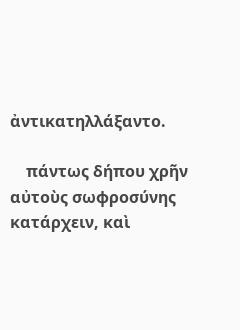ἀντικατηλλάξαντο.

    πάντως δήπου χρῆν αὐτοὺς σωφροσύνης κατάρχειν, καὶ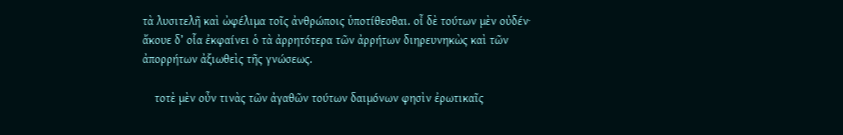τὰ λυσιτελῆ καὶ ὠφέλιμα τοῖς ἀνθρώποις ὑποτίθεσθαι. οἶ δὲ τούτων μὲν οὐδέν· ἄκουε δ’ οἷα ἐκφαίνει ὁ τὰ ἀρρητότερα τῶν ἀρρήτων διηρευνηκὼς καὶ τῶν ἀπορρήτων ἀξιωθεὶς τῆς γνώσεως.

    τοτὲ μὲν οὖν τινὰς τῶν ἀγαθῶν τούτων δαιμόνων φησὶν ἐρωτικαῖς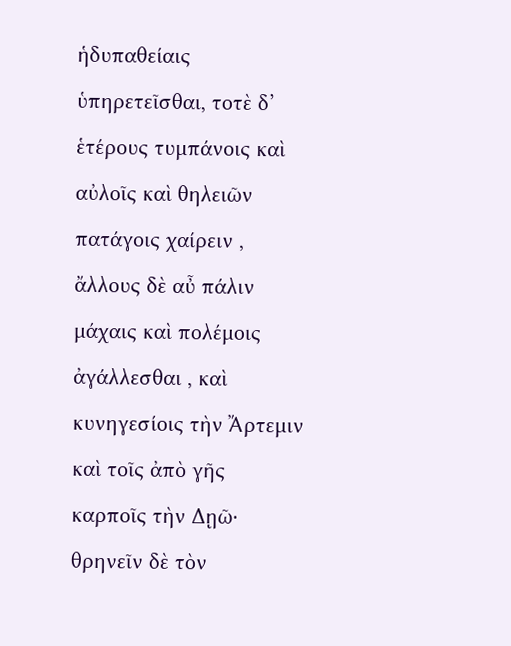ἡδυπαθείαις ὑπηρετεῖσθαι, τοτὲ δ’ ἑτέρους τυμπάνοις καὶ αὐλοῖς καὶ θηλειῶν πατάγοις χαίρειν , ἄλλους δὲ αὖ πάλιν μάχαις καὶ πολέμοις ἀγάλλεσθαι , καὶ κυνηγεσίοις τὴν Ἄρτεμιν καὶ τοῖς ἀπὸ γῆς καρποῖς τὴν Δῃῶ· θρηνεῖν δὲ τὸν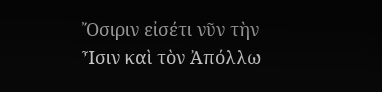Ὄσιριν εἰσέτι νῦν τὴν Ἶσιν καὶ τὸν Ἀπόλλω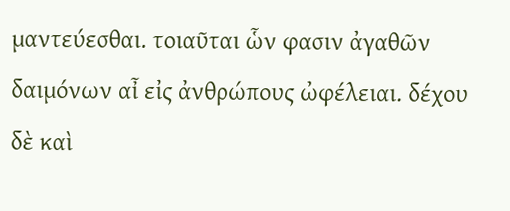μαντεύεσθαι. τοιαῦται ὧν φασιν ἀγαθῶν δαιμόνων αἶ εἰς ἀνθρώπους ὠφέλειαι. δέχου δὲ καὶ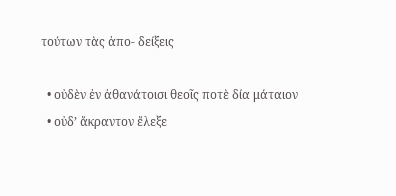τούτων τὰς ἀπο- δείξεις

  • οὐδὲν ἐν ἀθανάτοισι θεοῖς ποτὲ δία μάταιον
  • οὐδ’ ἄκραντον ἔλεξε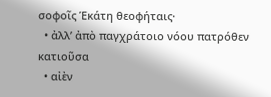σοφοῖς Ἑκάτη θεοφήταις·
  • ἀλλ’ ἀπὸ παγχράτοιο νόου πατρόθεν κατιοῦσα
  • αἰὲν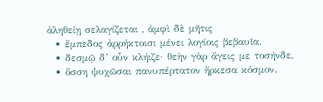ἀληθείῃ σελαγίζεται , ἀμφὶ δὲ μῆτις
  • ἔμπεδος ἀρρήκτοισι μένει λογίοις βεβαυῖα.
  • δεσμῷ δ’ οὖν κλήιζε· θεὴν γὰρ ἄγεις με τοσήνδε,
  • ὅσση ψυχῶσαι πανυπέρτατον ἤρκεσα κόσμον.